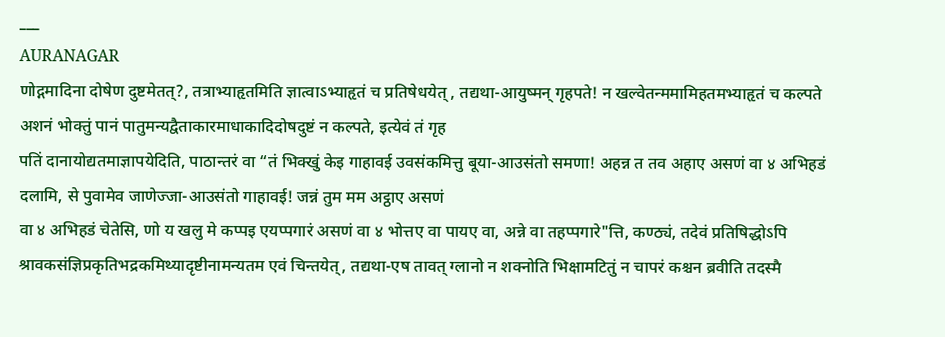___
AURANAGAR
णोद्गमादिना दोषेण दुष्टमेतत्?, तत्राभ्याहृतमिति ज्ञात्वाऽभ्याहृतं च प्रतिषेधयेत् , तद्यथा-आयुष्मन् गृहपते! न खल्वेतन्ममामिहतमभ्याहृतं च कल्पते अशनं भोक्तुं पानं पातुमन्यद्वैताकारमाधाकादिदोषदुष्टं न कल्पते, इत्येवं तं गृह
पतिं दानायोद्यतमाज्ञापयेदिति, पाठान्तरं वा “तं भिक्खुं केइ गाहावई उवसंकमित्तु बूया-आउसंतो समणा! अहन्न त तव अहाए असणं वा ४ अभिहडं दलामि, से पुवामेव जाणेज्जा-आउसंतो गाहावई! जन्नं तुम मम अट्ठाए असणं
वा ४ अभिहडं चेतेसि, णो य खलु मे कप्पइ एयप्पगारं असणं वा ४ भोत्तए वा पायए वा, अन्ने वा तहप्पगारे"त्ति, कण्ठ्यं, तदेवं प्रतिषिद्धोऽपि श्रावकसंज्ञिप्रकृतिभद्रकमिथ्यादृष्टीनामन्यतम एवं चिन्तयेत्, तद्यथा-एष तावत् ग्लानो न शक्नोति भिक्षामटितुं न चापरं कश्चन ब्रवीति तदस्मै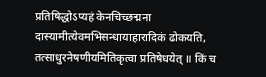प्रतिषिद्धोऽप्यहं केनचिच्छद्मना दास्यामीत्येवमभिसन्धायाहारादिकं ढोकयति, तत्साधुरनेषणीयमितिकृत्वा प्रतिषेधयेत् ॥ किं च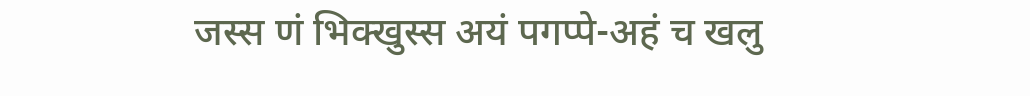जस्स णं भिक्खुस्स अयं पगप्पे-अहं च खलु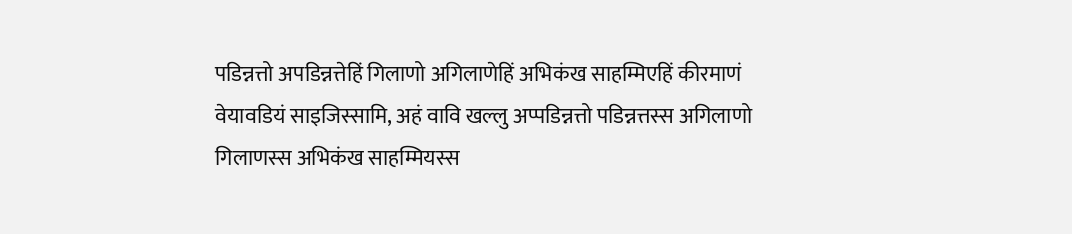पडिन्नत्तो अपडिन्नत्तेहिं गिलाणो अगिलाणेहिं अभिकंख साहम्मिएहिं कीरमाणं वेयावडियं साइजिस्सामि, अहं वावि खल्लु अप्पडिन्नत्तो पडिन्नत्तस्स अगिलाणो गिलाणस्स अभिकंख साहम्मियस्स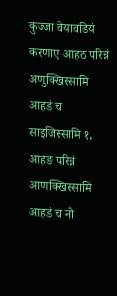कुज्जा वेयावडियं करणाए आहठ परिन्नं अणुक्खिस्सामि आहडं च साइजिस्सामि १, आहङ परिन्नं आणक्खिस्सामि आहडं च नो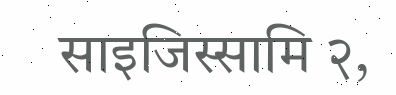साइजिस्सामि २,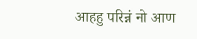आहहु परिन्नं नो आण